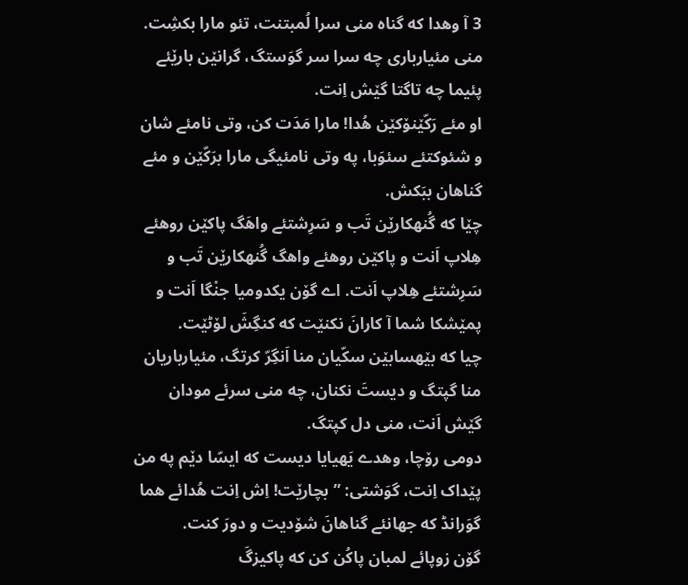3 آ وهدا که گناه منی سرا لُمبتنت، تئو مارا بکشِت.
منی مئیارباری چه سرا سر گوَستگ، گرانێن بارێئے پئیما چه تاگتا گێش اِنت.
او مئے رَکّێنۆکێن هُدا! مارا مَدَت کن، وتی نامئے شان و شئوکتئے سئوَبا، په وتی نامئیگی مارا برَکّێن و مئے گناهان ببَکش.
چێا که گُنهکارێن تَب و سَرِشتئے واهَگ پاکێن روهئے هِلاپ اَنت و پاکێن روهئے واهگ گُنهکارێن تَب و سَرِشتئے هِلاپ اَنت. اے گۆن یکدومیا جنْگا اَنت و پمێشکا شما آ کارانَ نکنێت که کنگِشَ لۆٹێت.
چیا که بێهسابێن سکّیان منا اَنگِرّ کرتگ، مئیارباریان منا گپتگ و دیستَ نکنان، چه منی سرئے مودان گێش اَنت، منی دل کپتگ.
دومی رۆچا، وهدے یَهیایا دیست که ایسّا دێم په من پێداک اِنت، گوَشتی: ”بچارێت! اِش اِنت هُدائے هما گوَرانڈ که جهانئے گناهانَ شۆدیت و دورَ کنت.
گۆن زوپائے لمبان پاکُن کن که پاکیزگَ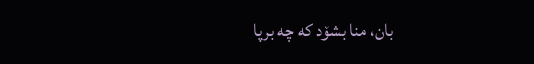بان، منا بشۆد که چه برپا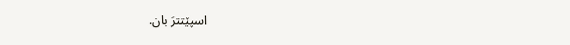اسپێتترَ بان.